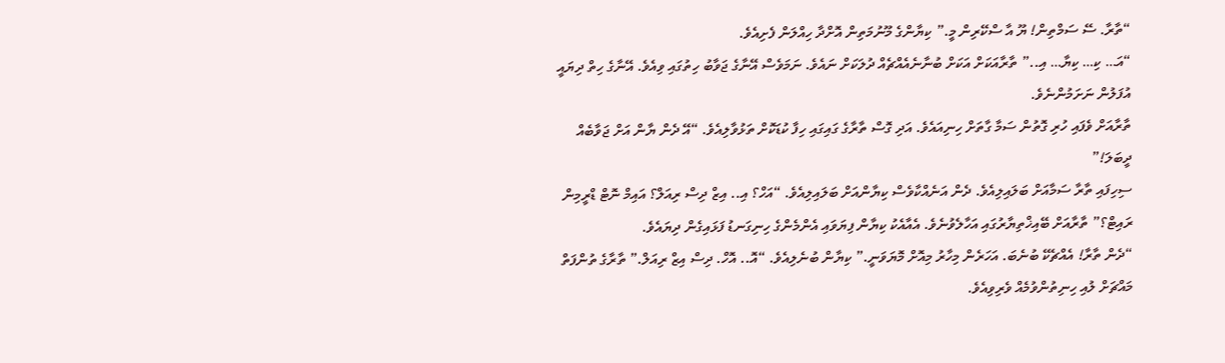“ތާރާ. ސޭ ސަމްތިން! ޔޫ އާ ސްކޭރިން މީ.” ކިޔާންގެ މޫނުމަތިން އޮށްދާ ހިއްލަން ފެށިއެވެ.
“އަ… ކި… ކިޔާ… އި..” ތާރާއަކަށް އަކަށް ބުނާނެއެއްޗެއް ދުލަކަށް ނައެވެ. ނަމަވެސް އޭނާގެ ޖަވާބު ހިތުގައި ވިއެވެ. އޭނާގެ ހިތް ދިޔައީ އުފަލުން ނަށަމުންނެވެ.
ތާރާއަށް ވެފައި ހުރި ގޮތުން ސަމާ ގާތަށް ހިނިއައެވެ. އަދި ގޮސް ތާރާގެ ގައިގައި ހިފާ ކުޑަކޮށް ތަޅުވާލިއެވެ. “އޭ ދެން ޔާން އަށް ޖަވާބެއް ދީބަލަ!”
ސިހިފައި ތާރާ ސަމާއަށް ބަލައިލިއެވެ. ދެން އަނެއްކާވެސް ކިޔާންއަށް ބަލައިލިއެވެ. “އަހް؟ އި.. އިޒް ދިސް ރިއަލް؟ އައިމް ނޮޓް ޑްރީމިން ރައިޓް؟” ތާރާއަށް ބޭއިޚްތިޔާރުގައި އަހާލެވުނެވެ. އެއާއެކު ކިޔާން ފިޔަވައި އެންމެންގެ ހިނިގަނޑު ފަޅައިގެން ދިޔައެވެ.
“ދެން ތާރާ! އެއްޗެކޭ ބުނެބަ. އަހަރެން މިހާރު މިއޮށް މޮޔަވަނީ.” ކިޔާން ބުނެލިއެވެ. “އޮ.. އޮހް. ދިސް އިޒް ރިއަލް.” ތާރާގެ ތުންފަތް މައްޗަށް ލުއި ހިނިތުންވުމެއް ވެރިވިއެވެ.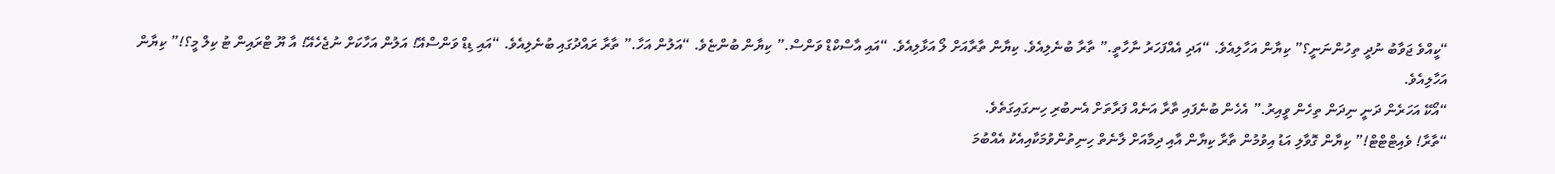“ކީއްވެ ޖަވާބު ނުދީ ތިހުންނަނީ؟” ކިޔާން އަހާލިއެވެ. “އަދި އެއްފަހަރު ނާހާތީ.” ތާރާ ބުނެލިއެވެ. ކިޔާން ތާރާއަށް ލޯ އަޅާލިއެވެ. “އައި އާސްކްޑް ވަންސް.” ކިޔާން ބުންޏެވެ. “އަލުން އަހާ.” ތާރާ ރައްދުގައި ބުނެލިއެވެ. “އައި ޑިޑް ވަންސްއޭ! އަލުން އަހާކަށް ނުޖެހެއޭ! އާ ޔޫ ޓްރައިން ޓު ކިލް މީ؟!” ކިޔާން އަހާލިއެވެ.
“އޯކޭ އަހަރެން ދަނީ ނިދަން ތިހެން ވީއިރު.” އެހެން ބުނެފައި ތާރާ އަނެއް ފަރާތަށް އެނބުރި ހިނގައިގަތެވެ.
“ތާރާ! ވެއިޓްޓްޓް!” ކިޔާން ގޮވާލި އަޑު އިވުމުން ތާރާ ކިޔާން އާއި ދިމާއަށް ލާނެތް ހިނިތުންވުމަކާއިއެކު އެއްބުމަ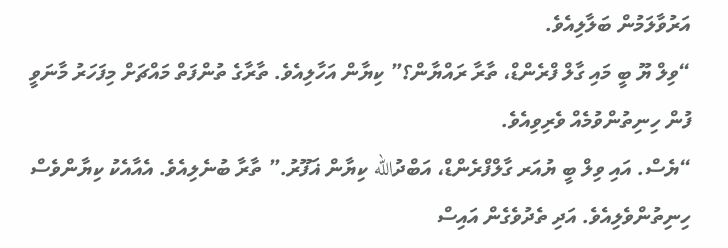އަރުވާލަމުން ބަލާލިއެވެ.
“ވިލް ޔޫ ބީ މައި ގާލް ފްރެންޑް، ތާރާ ރައްޔާން؟” ކިޔާން އަހާލިއެވެ. ތާރާގެ ތުންފަތް މައްޗަށް މިފަހަރު މާނަވީ ފުން ހިނިތުންވުމެއް ވެރިވިއެވެ.
“ޔެސް. އައި ވިލް ބީ ޔުއަރ ގާލްފްރެންޑް، އަބްދުالله ކިޔާން ޣަފޫރު.” ތާރާ ބުނެލިއެވެ. އެއާއެކު ކިޔާންވެސް ހިނިތުންވެލިއެވެ. އަދި ތެދުވެގެން އައިސް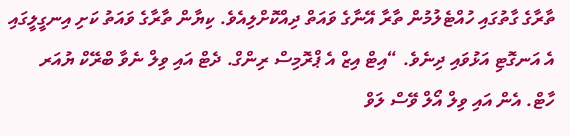ތާރާގެ ގާތުގައި ހުއްޓެލުމުން ތާރާ އޭނާގެ ވައަތް ދިއްކޮށްލިއެވެ. ކިޔާން ތާރާގެ ވައަތު ކަށި އިނގީލީގައި އެ އަނގޮޓި އަޅުވައި ދިނެވެ. “އިޓް އިޒް އެ ޕްރޮމިސް ރިންގް. ދެޓް އައި ވިލް ނެވާ ބްރޭކް ޔުއަރ ހާޓް. އެން އައި ވިލް އޯލް ވޭސް ލަވް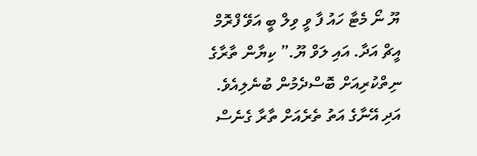ޔޫ ނޯ މެޓާ ހައު ފާ ވީ ވިލް ބީ އަވޭ ފްރޮމް އީޗް އަދާ. އައި ލަވް ޔޫ.” ކިޔާން ތާރާގެ ނިތްކުރިއަށް ބޮސްދެމުން ބުނެލިއެވެ. އަދި އޭނާގެ އަތު ތެރެއަށް ތާރާ ގެނެސް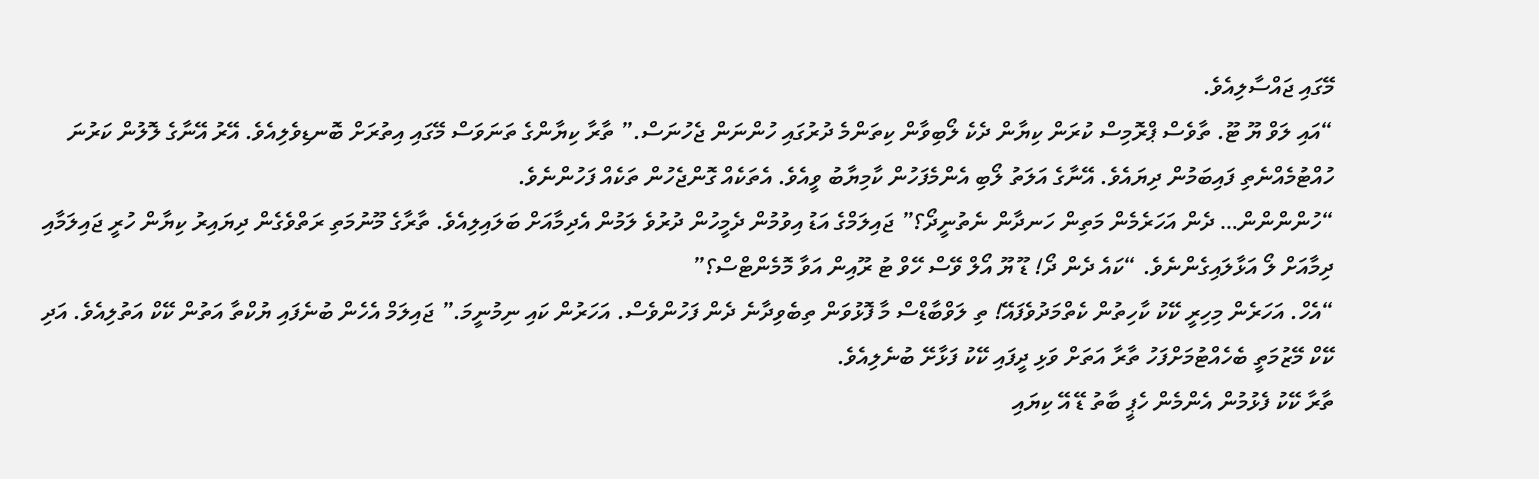މޭގައި ޖައްސާލިއެވެ.
“އައި ލަވް ޔޫ ޓޫ. ތާވެސް ޕްރޮމިސް ކުރަން ކިޔާން ދެކެ ލޯބިވާން ކިތަންމެ ދުރުގައި ހުންނަން ޖެހުނަސް.” ތާރާ ކިޔާންގެ ތަނަވަސް މޭގައި އިތުރަށް ބޮނޑިވެލިއެވެ. އޭރު އޭނާގެ ލޮލުން ކަރުނަ ހުއްޓުމެއްނެތި ފައިބަމުން ދިޔައެވެ. އޭނާގެ އަލަތު ލޯބި އެންމެފަހުން ކާމިޔާބު ވީއެވެ. އެތަކެއް ގޮންޖެހުން ތަކެއް ފަހުންނެވެ.
“ހުންންންން… ދެން އަހަރެމެން މަތިން ހަނދާން ނެތުނީދޯ؟” ޖައިލަމްގެ އަޑު އިވުމުން ދެމީހުން ދުރުވެ ލަމުން އެދިމާއަށް ބަލައިލިއެވެ. ތާރާގެ މޫނުމަތި ރަތްވެގެން ދިޔައިރު ކިޔާން ހުރީ ޖައިލަމާއި ދިމާއަށް ލޯ އަޅާލައިގެންނެވެ. “ކައެ ދެން ދޯ! ޑޫ ޔޫ އޯލް ވޭސް ހޭވް ޓު ރޫއިން އަވާ މޮމެންޓްސް؟”
“އެހް. އަހަރެން މިހިރީ ކޭކު ކާހިތުން ކެތްމަދުވެފައޭ! ތި ލަވްބާޑްސް މާ ފޮޅުވަން ތިބެވިދާނެ ދެން ފަހުންވެސް. އަހަރުން ކައި ނިމުނީމަ.” ޖައިލަމް އެހެން ބުނެފައި ޔުކްތާ އަތުން ކޭކް އަތުލިއެވެ. އަދި ކޭކް މޭޒުމަތީ ބެހެއްޓުމަށްފަހު ތާރާ އަތަށް ވަޅި ދީފައި ކޭކު ފަޅާށޭ ބުނެލިއެވެ.
ތާރާ ކޭކު ފެޅުމުން އެންމެން ހެޕީ ބާތު ޑޭ އޭ ކިޔައި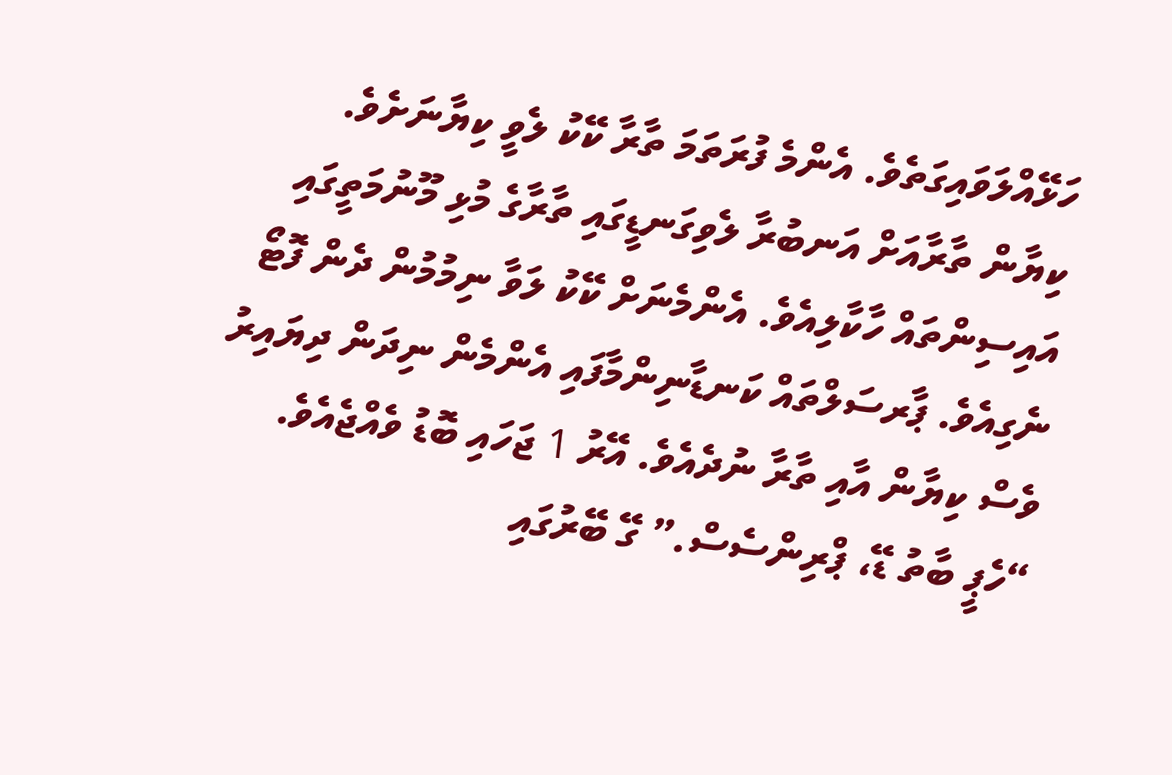ހަޅޭއްލަވައިގަތެވެ. އެންމެ ފުރަތަމަ ތާރާ ކޭކު ލެވީ ކިޔާނަށެވެ. ކިޔާން ތާރާއަށް އަނބުރާ ލެވިގަނޑީގައި ތާރާގެ މުޅި މޫނުމަތީގައި އައިސިންތައް ހާކާލިއެވެ. އެންމެނަށް ކޭކު ލަވާ ނިމުމުން ދެން ފޮޓޯ ނެގިއެވެ. ޕާރސަލްތައް ކަނޑާނިންމާފައި އެންމެން ނިދަން ދިޔައިރު ވެސް ކިޔާން އާއި ތާރާ ނުދެއެވެ. އޭރު 1 ޖަހައި ބޮޑު ވެއްޖެއެވެ.
“ހެޕީ ބާތު ޑޭ، ޕްރިންސެސް.” ގޭ ބޭރުގައި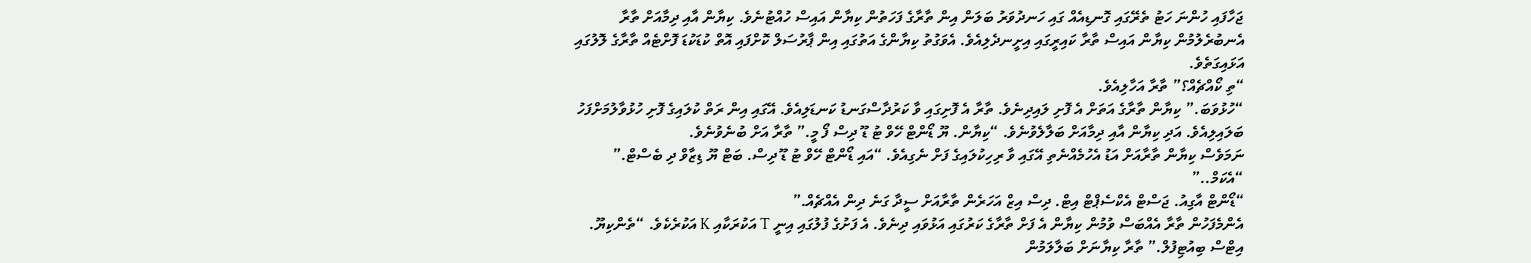ޖަހާފައި ހުންނަ ހަޓު ތެރޭގައި ގޮނޑިއެއް ގައި ހަނދުވަރު ބަލަން އިން ތާރާގެ ފަހަތުން ކިޔާން އައިސް ހުއްޓުނެވެ. ކިޔާން އާއި ދިމާއަށް ތާރާ އެނބުރެލުމުން ކިޔާން އައިސް ތާރާ ކައިރީގައި އިށީނދެލިއެވެ. އެވަގުތު ކިޔާންގެ އަތުގައި އިން ޕާރުސަލް ކޮށްފައި އޮތް ކުޑަކުޑަ ފޮށްޓެއް ތާރާގެ ލޮލުގައި އަޅައިގަތެވެ.
“ތި ކޯއްޗެއް؟” ތާރާ އަހާލިއެވެ.
“ހުޅުވަބަ.” ކިޔާން ތާރާގެ އަތަށް އެ ފޮށި ލައިދިނެވެ. ތާރާ އެ ފޮށިގައި ވާ ކަރުދާސްގަނޑު ކަނޑަލިއެވެ. އޭގައި އިން ރަތް ކުލައިގެ ފޮށި ހުޅުވާލުމަށްފަހު ބަލައިލިއެވެ. އަދި ކިޔާން އާއި ދިމާއަށް ބަލާލެވުނެވެ. “ކިޔާން. ޔޫ ޑޯންޓް ހޭވް ޓު ޑޫ ދިސް ފޯ މީ.” ތާރާ އަށް ބުނެވުނެވެ.
ނަމަވެސް ކިޔާން ތާރާއަށް އަޑު އެހުމެއްނެތި އޭގައި ވާ ރިހިކުލައިގެ ފަށް ނެގިއެވެ. “އައި ޑޯންޓް ހޭވް ޓު ޑޫ ދިސް. ބަޓް ޔޫ ޑިޒާވް ދި ބެސްޓް.”
“އެކަމް..”
“ޑޯންޓް އާގިއު. ޖަސްޓް އެކްސެޕްޓް އިޓް. ދިސް އިޒް އަހަރެން ތާރާއަށް ސީދާ ގަނެ ދިން އެއްޗެއް.”
އެންމެފަހުން ތާރާ އެއްބަސް ވުމުން ކިޔާން އެ ފަށް ތާރާގެ ކަރުގައި އަޅުވައި ދިނެވެ. އެ ފަށުގެ ފުލުގައި އިނީ T އަކުރަކާއި K އަކުރެކެވެ. “ތެންކިޔޫ. އިޓްސް ބިއުޓިފުލް.” ތާރާ ކިޔާނަށް ބަލާލަމުން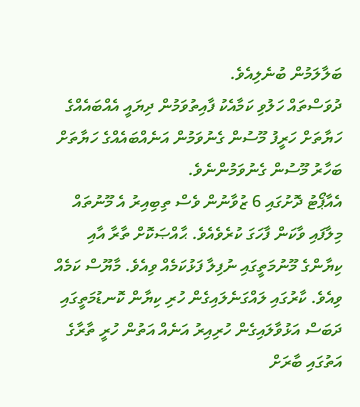ބަލާލަމުން ބުނެލިއެވެ.
ދުވަސްތައް ހަލުވި ކަމާއެކު ފާއިތުވަމުން ދިޔައީ އެއްބައެއްގެ ހަޔާތަށް ހަރީފު މޫސުން ގެނުވަމުން އަނެއްބައެއްގެ ހަޔާތަށް ބަހާރު މޫސުން ގެނުވަމުންނެވެ.
އެއާޕޯޓު ދޮށުގައި 6 ޒުވާނުން ވެސް ތިބިއިރު އެ މޫނުތައް މިލާފައި ވާކަން ފާހަގަ ކުރެވެއެވެ. ޙާއްޞަކޮށް ތާރާ އާއި ކިޔާންގެ މޫނުމަތީގައި ނުފިލާ ފަޅުކަމެއް ވިއެވެ. މާޔޫސް ކަމެއް ވިއެވެ. ކާރުގައި ލައްގަނެލައިގެން ހުރި ކިޔާން ކޮނޑުމަތީގައި ދަބަސް އަޅުވާލައިގެން ހުރިއިރު އަނެއް އަތުން ހުރީ ތާރާގެ އަތުގައި ބާރަށް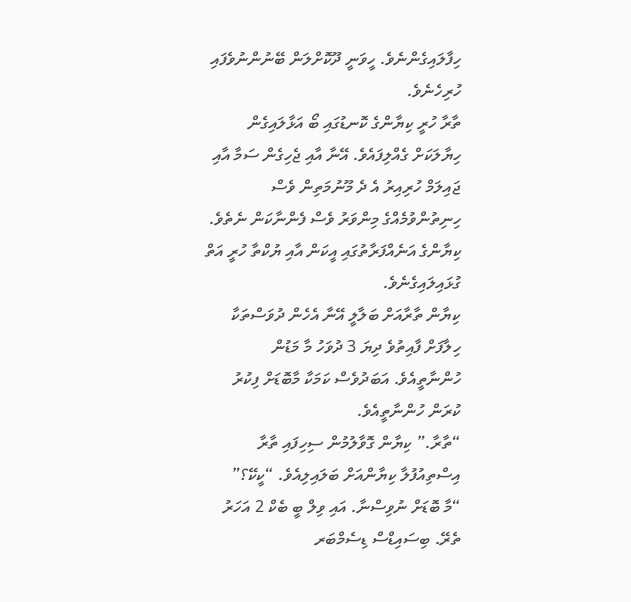ހިފާލައިގެންނެވެ. ހީވަނީ ދޫކޮށްލަން ބޭނުންނުވެފައި ހުރިހެނެވެ.
ތާރާ ހުރީ ކިޔާންގެ ކޮނޑުގައި ބޯ އަޅާލައިގެން ހިޔާލަކަށް ގެއްލިފައެވެ. އޭނާ އާއި ޖެހިގެން ސަމާ އާއި ޖައިލަމް ހުރިއިރު އެ ދެ މޫނުމަތިން ވެސް ހިނިތުންވުމެއްގެ މިންވަރު ވެސް ފެންނާކަން ނެތެވެ. ކިޔާންގެ އަނެއްފަރާތުގައި އީކަން އާއި ޔުކްތާ ހުރީ އަތް ގުޅައިލައިގެނެވެ.
ކިޔާން ތާރާއަށް ބަލާލީ އޭނާ އެހެން ދުވަސްތަކާ ހިލާފަށް ފާއިތުވެ ދިޔަ 3 ދުވަހު މާ މަޑުން ހުންނާތީއެވެ. އަބަދުވެސް ކަމަކާ މާބޮޑަށް ފިކުރު ކުރަން ހުންނާތީއެވެ.
“ތާރާ.” ކިޔާން ގޮވާލުމުން ސިހިފައި ތާރާ އިސްތިއުފުލާ ކިޔާންއަށް ބަލައިލިއެވެ. “ކީކޭ؟”
“މާ ބޮޑަށް ނުވިސްނާ. އައި ވިލް ބީ ބެކް 2 އަހަރު ތެރޭ. ބިސައިޑްސް ޑިސެމްބަރ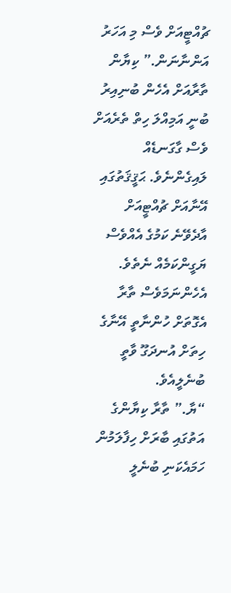ޗުއްޓީއަށް ވެސް މި އަހަރު އަންނާނަން.” ކިޔާން ތާރާއަށް އެހެން ބުނިއިރު ބުނީ އަމިއްލަ ހިތް ތެރެއަށް ވެސް ގާގަނޑެއް ލައިގެންނެވެ. ޙަޤީޤަތުގައި އޭނާއަށް ޗުއްޓީއަށް އާދެވޭނެ ކަމުގެ އެއްވެސް ޔަގީންކަމެއް ނެތެވެ. އެހެންނަމަވެސް ތާރާ އެގޮތަށް ހުންނާތީ އޭނާގެ ހިތަށް އުނދަގޫ ވާތީ ބުނެލީއެވެ.
“ޔާ.” ތާރާ ކިޔާންގެ އަތުގައި ބާރަށް ހިފާލަމުން ހަމައެކަނި ބުނެލީ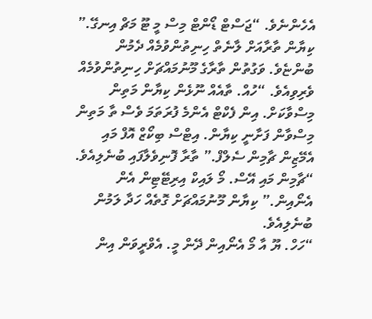އެހެންނެވެ. “ޖަސްޓް ޑޯންޓް މިސް މީ ޓޫ މަޗް އިނގޭ.” ކިޔާން ތާރާއަށް ލާނެތް ހިނިތުންވުމެއް ދެމުން ބުންޏެވެ. ވަގުތުން ތާރާގެ މޫނުމައްޗަށް ހިނިތުންވުމެއް ވެރިވިއެވެ. “ހުއް. ތާއެއް ނޫޅެން ކިޔާން މަތިން މިސްވާކަށް. އިން ފެކްޓް އެންމެ ފުރަތަމަ ވެސް ތާ މަތިން މިސްވާން ފަށާނީ ކިޔާން. އިޓްސް ބިކޯޒް އޮފް މައި އެމޭޒިން ޗާމިން ސެލްފް.” ތާރާ ފޮނިވެލާފައި ބުނެލިއެވެ. “ޗާމިން މައި އޭސް. މޯ ލައިކް އިރިޓޭޓިން އެން އެނޯއިން.” ކިޔާން މޫނުމައްޗަށް ގޮތެއް ހަދާ ލަމުން ބުނެލިއެވެ.
“ހަހް. ޔޫ އާ މޯ އެނޯއިން ދޭން މީ. އެވްރީވަން އިން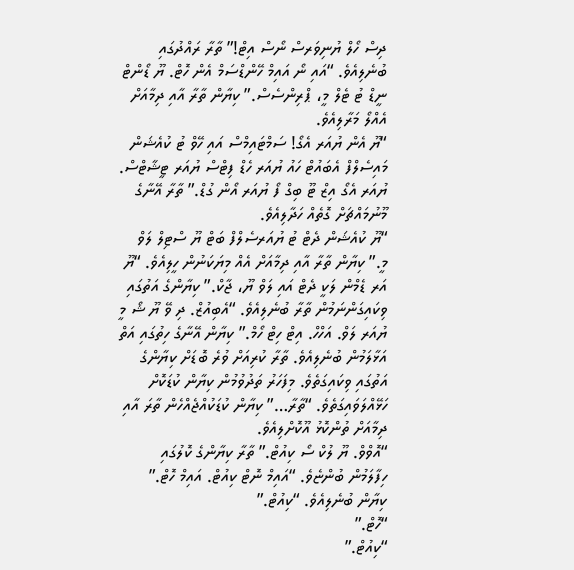ދިސް ހޯލް ޔުނިވަރސް ނޯސް އިޓް!” ތާރާ ރައްދުގައި ބުނެލިއެވެ. “އައި ނޯ އައިމް ހޭންޑްސަމް އެން ހޮޓް. ޔޫ ޑޯންޓް ނީޑް ޓު ޓެލް މީ، ޕްރިންސެސް.” ކިޔާން ތާރާ އާއި ދިމާއަށް އެއްލޯ މަރާލިއެވެ.
“ޔޫ އެން ޔުއަރ އެގޯ! ސަމްޓައިމްސް އައި ހޭވް ޓު ކުއެޝަން މައިސެލްފް އެބައުޓް ހައު ޔުއަރ ހެޑް ފިޓްސް ޔުއަރ ޓީޝާޓްސް. ޔުއަރ އެގޯ އިޒް ޓޫ ބިގް ފޯ ޔުއަރ އޯން ގުޑް.” ތާރާ އޭނާގެ މޫނުމައްޗަށް ގޮތެއް ހަދާލިއެވެ.
“ޔޫ ކުއެޝަން ދެޓް ޓު ޔުއަރސެލްފް ބަޓް ޔޫ ސްޓިލް ލަވް މީ.” ކިޔާން ތާރާ އާއި ދިމާއަށް އެއް މިޔަކަނުން ހީލިއެވެ. “ޔޫ އަރ ޑެމްން ލަކީ ދެޓް އައި ލަވް ޔޫ، ޖާކް.” ކިޔާންގެ އަތުގައި ވިކައިގަންނަމުން ތާރާ ބުނެލިއެވެ. “އެބިއުޒް. ދި ވޭ ޔޫ ޝޯ މީ ޔުއަރ ލަވް. އަހްހް. އިޓް ހިޓް ހޯމް.” ކިޔާން އޭނާގެ ހިތުގައި އަތް އަޅާލަމުން ބުނެލިއެވެ. ތާރާ ކުރިއަށް ވުރެ ބޮޑަށް ކިޔާންގެ އަތުގައި ވިކައިގަތެވެ. މިފަހަރު ތަދުވުމުން ކިޔާން ކުޑަކޮށް ހަޅޭއްލަވައިގަތެވެ. “ތާރާ…” ކިޔާން ކުޑަކުއްޖެއްހެން ތާރަ އާއި ދިމާއަށް ތުންކޮޅު އޫކޮށްލިއެވެ.
“އޮވްވް. ޔޫ ލުކް ސޯ ކިއުޓް.” ތާރާ ކިޔާންގެ ކޮލުގައި ހިފާލަމުން ބުންޏެވެ. “އައިމް ނޮޓް ކިއުޓް. އައިމް ހޮޓް.” ކިޔާން ބުނެލިއެވެ. “ކިއުޓް.”
“ހޮޓް.”
“ކިއުޓް.”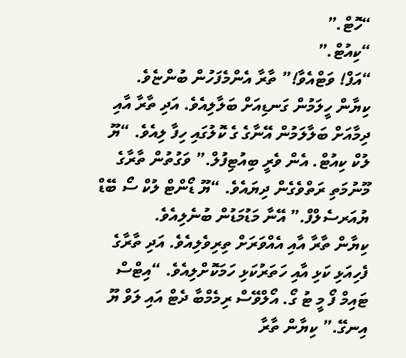“ހޮޓް.”
“ކިއުޓް.”
“އަފް! ވަޓްއެވާ!” ތާރާ އެންމެފަހުން ބުންޏެވެ.
ކިޔާން ހީލަމުން ގަނޑިއަށް ބަލާލިއެވެ. އަދި ތާރާ އާއި ދިމާއަށް ބަލާލަމުން އޭނާގެ ގެ ކޮލުގައި ހިފާ ލިއެވެ. “ޔޫ ލުކް ކިއުޓް. އެން ވެރީ ބިއުޓިފުލް.” ވަގުތުން ތާރާގެ މޫނުމަތި ރަތްވެގެން ދިޔައެވެ. “ޔޫ ޑޯންޓް ލުކް ސޯ ބޭޑް ޔުއަރސެލްފް.” އޭނާ މަޑުމަޑުން ބުނެލިއެވެ.
ކިޔާން ތާރާ އާއި އެއްވަރަށް ތިރިވެލިއެވެ. އަދި ތާރާގެ ފެހިއަޅި ކަޅި އާއި ހަތަރުކަޅި ހަމަކޮށްލިއެވެ. “އިޓްސް ޓައިމް ފޯ މީ ޓު ގޯ. އޯލްވޭސް ރިމެމްބާ ދެޓް އައި ލަވް ޔޫ އިނގޭ.” ކިޔާން ތާރާ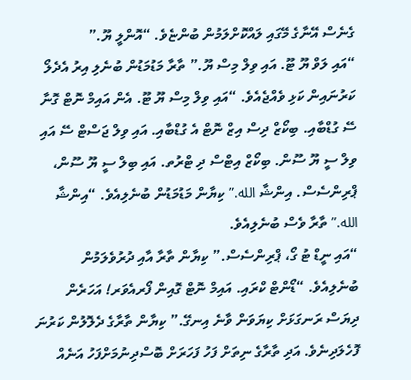ގެނެސް އޭނާގެ މޭގައި ލައްކޮށްލަމުން ބުންޏެވެ. “އޮންލީ ޔޫ.”
“އައި ލަވް ޔޫ ޓޫ. އައި ވިލް މިސް ޔޫ.” ތާރާ މަޑުމަޑުން ބުނެލި އިރު އެދެލޯ ކަރުނައިން ކަޅި ވެއްޖެއެވެ. “އައި ވިލް މިސް ޔޫ ޓޫ. އެން އައިމް ނޮޓް ގޮނާ ސޭ ގުޑްބާއި. ބިކޯޒް ދިސް އިޒް ނޮޓް އެ ގުޑްބާއި. އައި ވިލް ޖަސްޓް ސޭ އައި ވިލް ސީ ޔޫ ސޫން. ބިކޯޒް އިޓްސް ދި ޓްރުތ. އައި ބިލް ސީ ޔޫ ސޫން، ޕްރިންސެސް. އިންޝާ الله.” ކިޔާން މަޑުމަޑުން ބުނެލިއެވެ. “އިންޝާ الله.” ތާރާ ވެސް ބުނެލިއެވެ.
“އައި ނީޑް ޓު ގޯ، ޕްރިންސެސް.” ކިޔާން ތާރާ އާއި ދުރުވެލަމުން ބުނެލިއެވެ. “ޑޯންޓް ކްރައި. އައިމް ނޮޓް ގޮއިން ފޯރއެވަރ! އަހަރެން ދިޔަސް ރަނގަޅަށް ކިޔަވަން ވާނެ އިނގޭ.” ކިޔާން ތާރާގެ ދެލޮލުން ކަރުނަ ފޮހެލަދިނެވެ. އަދި ތާރާގެ ނިތަށް ފަހު ފަހަރަށް ބޮސްދިނުމަށްފަހު އަނެއް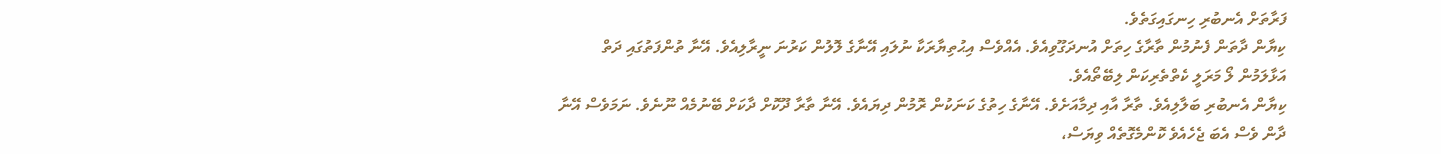ފަރާތަށް އެނބުރި ހިނގައިގަތެވެ.
ކިޔާން ދާތަން ފެނުމުން ތާރާގެ ހިތަށް އުނދަގޫވިއެވެ. އެއްވެސް އިޙުތިޔާރަކާ ނުލައި އޭނާގެ ލޮލުން ކަރުނަ ނީރާލިއެވެ. އޭނާ ތުންފަތުގައި ދަތް އަޅާލަމުން ލޯ މަރަލީ ކެތްތެރިކަން ލިބޭތޯއެވެ.
ކިޔާން އެނބުރި ބަލާލިއެވެ. ތާރާ އާއި ދިމާއަށެވެ. އޭނާގެ ހިތުގެ ކަނަކުން ރޮމުން ދިޔައެވެ. އޭނާ ތާރާ ދޫކޮށް ދާކަށް ބޭނުމެއް ނޫނެވެ. ނަމަވެސް އޭނާ ދާން ވެސް އެބަ ޖެހެއެވެ ކޮންމެގޮތެއް ވިޔަސް،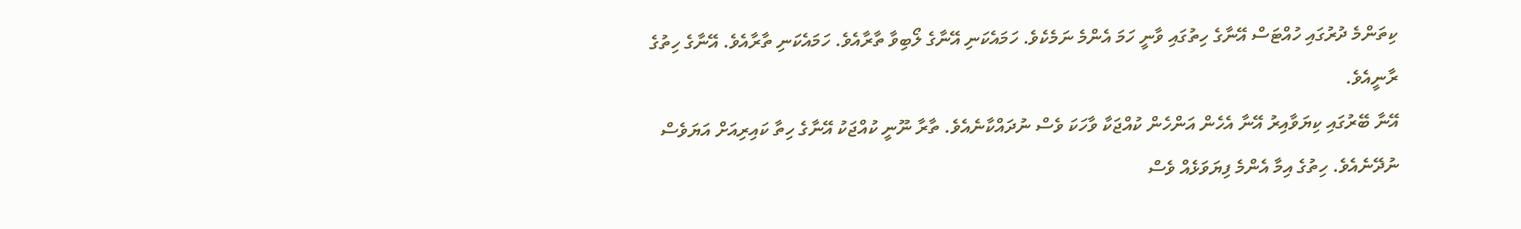ކިތަންމެ ދުރުގައި ހުއްޓަސް އޭނާގެ ހިތުގައި ވާނީ ހަމަ އެންމެ ނަމެކެވެ. ހަމައެކަނި އޭނާގެ ލޯބިވާ ތާރާއެވެ. ހަމައެކަނި ތާރާއެވެ. އޭނާގެ ހިތުގެ ރާނީއެވެ.
އޭނާ ބޭރުގައި ކިޔަވާއިރު އޭނާ އެހެން އަންހެން ކުއްޖަކާ ވާހަކަ ވެސް ނުދައްކާނެއެވެ. ތާރާ ނޫނީ ކުއްޖަކު އޭނާގެ ހިތާ ކައިރިއަށް އަޔަވެސް ނުދޭނެއެވެ. ހިތުގެ އިމާ އެންމެ ފިޔަވަޅެއް ވެސް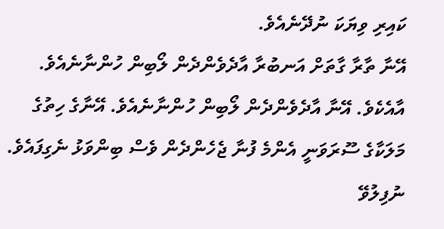ކައިރި ވިޔަކަ ނުދޭނެއެވެ.
އޭނާ ތާރާ ގާތަށް އަނބުރާ އާދެވެންދެން ލޯބިން ހުންނާނެއެވެ. އާއެކެވެ. އޭނާ އާދެވެންދެން ލޯބިން ހުންނާނެއެވެ. އޭނާގެ ހިތުގެ މަލަކާގެ ސޫރަވަނީ އެންމެ ފުނާ ޖެހެންދެން ވެސް ބިންވަޅު ނެގިފައެވެ. ނުފިލުވޭ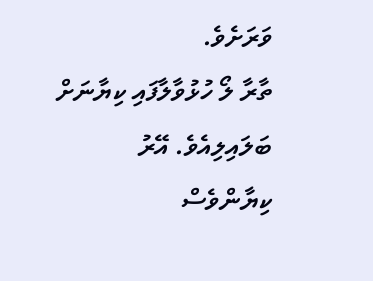ވަރަށެވެ.
ތާރާ ލޯ ހުޅުވާލާފައި ކިޔާނަށް ބަލައިލިއެވެ. އޭރު ކިޔާންވެސް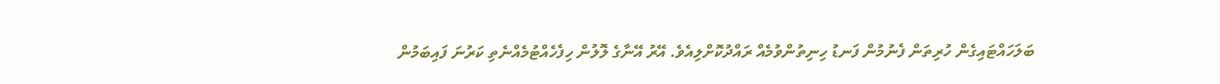ބަލަހައްޓައިގެން ހުރިތަން ފެނުމުން ފަނޑު ހިނިތުންވުމެއް ރައްދުކޮށްލިއެވެ. އޭރު އޭނާގެ ލޮލުން ހިފެހެއްޓުމެއްނެތި ކަރުނަ ފައިބަމުން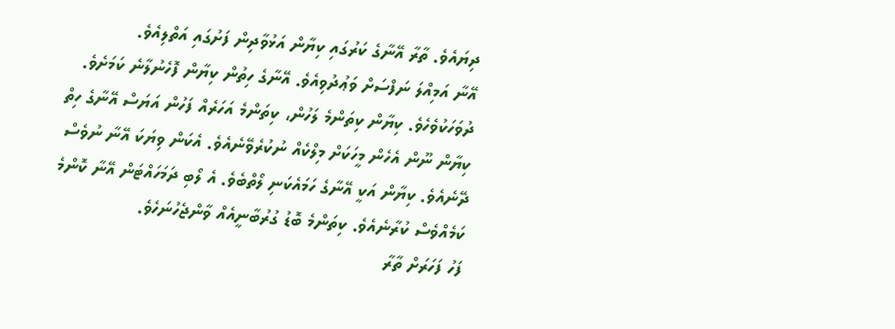ދިޔައެވެ. ތާރާ އޭނާގެ ކަރުގައި ކިޔާން އަޅުވާދިން ފަށުގައި އަތްލިއެވެ.
އޭނާ އަމިއްލަ ނަފްސަށް ވަޢުދުވިއެވެ. އޭނާގެ ހިތުން ކިޔާން ފޮހެނުލާނެ ކަމަށެވެ. ދުވަހަކުވެހެވެ. ކިޔާން ކިތަންމެ ލަހުން، ކިތަންމެ އަހަރެއް ފަހުން އަޔަސް އޭނާގެ ހިތް ކިޔާން ނޫން އެހެން މީހަކަށް މިލްކެއް ނުކުރެވޭނެއެވެ. އެކަން ވިޔަކަ އޭނާ ނުވެސް ދޭނެއެވެ. ކިޔާން އަކީ އޭނާގެ ހަމައެކަނި ލޯތްބެވެ. އެ ލޯބި ދަމަހައްޓަން އޭނާ ކޮންމެ ކަމެއްވެސް ކުރާނެއެވެ. ކިތަންމެ ބޮޑު ގުރުބާނީއެއް ވާންޖެހުނަހެވެ.
ފަހު ފަހަރަށް ތާރާ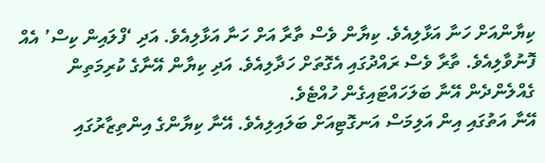ކިޔާންއަށް ހަނާ އަޅާލިއެވެ. ކިޔާން ވެސް ތާރާ އަށް ހަނާ އަޅާލިއެވެ. އަދި ‘ފްލައިން ކިސް’ އެއް ފޮނުވާލިއެވެ. ތާރާ ވެސް ރައްދުގައި އެގޮތަށް ހަދާލިއެވެ. އަދި ކިޔާން އޭނާގެ ކުރިމަތިން ގެއްލެންދެން އޭނާ ބަލަހައްޓައިގެން ހުއްޓެވެ.
އޭނާ އަތުގައި އިން އަލިމަސް އަނގޮޓިއަށް ބަލައިލިއެވެ. އޭނާ ކިޔާންގެ އިންތިޒާރުގައި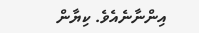އިންނާނެއެވެ. ކިޔާން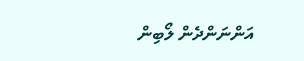އަންނަންދެން ލޯބިން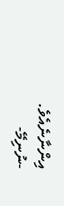އިންނާނެއެވެ.
-ނުނިމޭ-